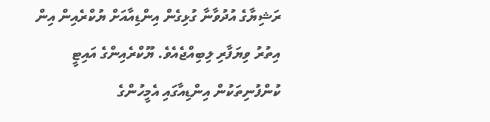ރަޝިޔާގެ އުދުވާނާ ގުޅިގެން އިންޑިއާއަށް ޔުކްރެއިން އިން އިތުރު ވިޔަފާރި ލިބިއްޖެއެވެ. ޔޫކްރެއިންގެ އައިޓީ ކުންފުނިތަކުން އިންޑިއާގައި އެމީހުންގެ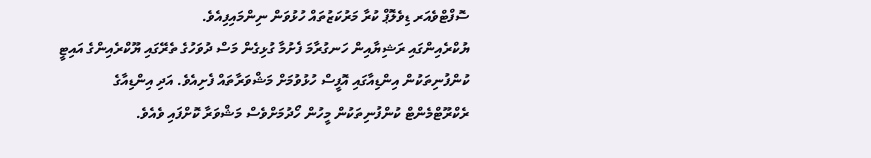ސޮފްޓްވެއަރ ޑިވެލޮޕް ކުރާ މަރުކަޒުތައް ހުޅުވަން ނިންމައިފިއެވެ.
ޔުކްރެއިންގައި ރަޝިޔާއިން ހަނގުރާމަ ފެށުމާ ގުޅިގެން މަސް ދުވަހުގެ ތެރޭގައި ޔޫކްރެއިންގެ އައިޓީ ކުންފުނިތަކުން އިންޑިއާގައި އޮފީސް ހުޅުވުމަށް މަޝްވަރާތައް ފެށިއެވެ. އަދި އިންޑިއާގެ ރެކްރޫޓްމެންޓް ކުންފުނިތަކުން މީހުން ހޯދުމަށްވެސް މަޝްވަރާ ކޮށްފައި ވެއެވެ.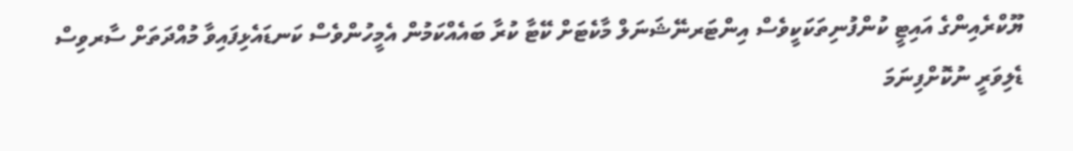ޔޫކްރެއިންގެ އައިޓީ ކުންފުނިތަކަކީވެސް އިންޓަރނޭޝަނަލް މާކެޓަށް ކޭޓާ ކުރާ ބައެއްކަމުން އެމީހުންވެސް ކަނޑައެޅިފައިވާ މުއްދަތަށް ސާރވިސް ޑެލިވަރީ ނުކޮށްފިނަމަ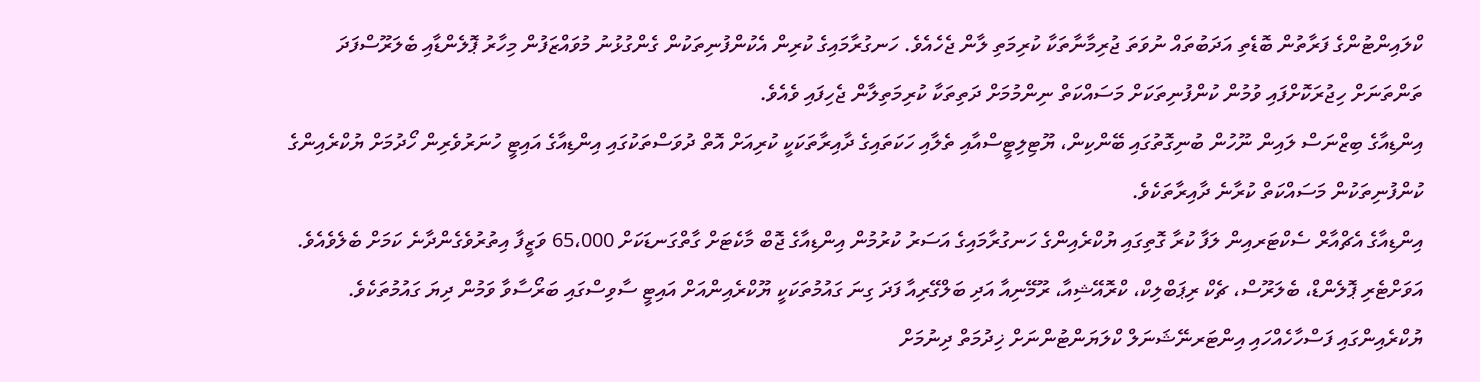ކްލައިންޓުންގެ ފަރާތުން ބޮޑެތި އަދަބުތައް ނުވަތަ ޖުރިމާނާތަކާ ކުރިމަތި ލާން ޖެހެއެވެ. ހަނގުރާމައިގެ ކުރިން އެކުންފުނިތަކުން ގެންގުޅުނު މުވައްޒަފުން މިހާރު ޕޮލެންޑާއި ބެލަރޫސްފަދަ ތަންތަނަށް ހިޖުރަކޮށްފައި ވުމުން ކުންފުނިތަކަށް މަސައްކަތް ނިންމުމަށް ދަތިތަކާ ކުރިމަތިލާން ޖެހިފައި ވެއެވެ.
އިންޑިއާގެ ބިޒްނަސް ލައިން ނޫހުން ބުނިގޮތުގައި ބޭންކިން، ޔޫޓިލިޓީސްއާއި ތެލާއި ހަކަތައިގެ ދާއިރާތަކަކީ ކުރިއަށް އޮތް ދުވަސްތަކުގައި އިންޑިއާގެ އައިޓީ ހުނަރުވެރިން ހޯދުމަށް ޔުކްރެއިންގެ ކުންފުނިތަކުން މަސައްކަތް ކުރާނެ ދާއިރާތަކެވެ.
އިންޑިއާގެ އެޗްއާރް ސެކްޓަރއިން ލަފާ ކުރާ ގޮތިގައި ޔުކްރެއިންގެ ހަނގުރާމައިގެ އަސަރު ކުރުމުން އިންޑިއާގެ ޖޮބް މާކެޓަށް ގާތްގަނޑަކަށް 65،000 ވަޒީފާ އިތުރުވެގެންދާނެ ކަމަށް ބެލެވެއެވެ.
އަވަށްޓެރި ޕޮލެންޑް، ބެލަރޫސް، ޗެކް ރިޕަބްލިކް، ކްރޮއޭޝިއާ، ރޫމޭނިއާ އަދި ބަލްގޭރިއާ ފަދަ ގިނަ ގައުމުތަކަކީ ޔޫކްރެއިންއަށް އައިޓީ ސާވިސްގައި ބަރޯސާވާ ވަމުން ދިޔަ ގައުމުތަކެވެ.
ޔުކްރެއިންގައި ފަސްހާހެއްހައި އިންޓަރނޭޝަނަލް ކްލަޔަންޓުންނަށް ޚިދުމަތް ދިނުމަށް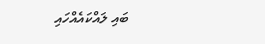ބައި ލައްކައެއްހައި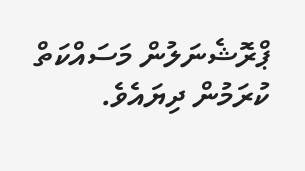ޕްރޮޝެނަލުން މަސައްކަތް ކުރަމުން ދިޔައެވެ.